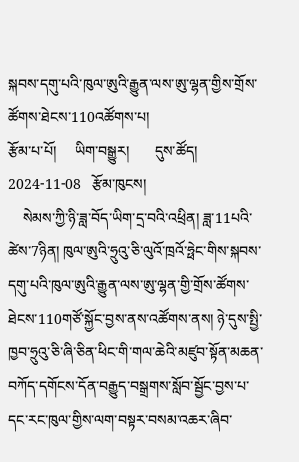སྐབས་དགུ་པའི་ཁུལ་ཨུའི་རྒྱུན་ལས་ཨུ་ལྷན་གྱིས་གྲོས་ཚོགས་ཐེངས་110འཚོགས་པ།
རྩོམ་པ་པོ།     ཡིག་བསྒྱུར།       དུས་ཚོད།   2024-11-08   རྩོམ་ཁུངས།
    སེམས་ཀྱི་ཉི་ཟླ་བོད་ཡིག་དྲ་བའི་འཕྲིན། ཟླ་11པའི་ཚེས་7ཉིན། ཁུལ་ཨུའི་ཧྲུའུ་ཅི་ལུའོ་ཁྲའོ་ཧྥེང་གིས་སྐབས་དགུ་པའི་ཁུལ་ཨུའི་རྒྱུན་ལས་ཨུ་ལྷན་གྱི་གྲོས་ཚོགས་ཐེངས་110གཙོ་སྐྱོང་བྱས་ནས་འཚོགས་ནས། ཉེ་དུས་སྤྱི་ཁྱབ་ཧྲུའུ་ཅི་ཞི་ཅིན་ཕིང་གི་གལ་ཆེའི་མཛུབ་སྟོན་མཆན་བཀོད་དགོངས་དོན་བརྒྱུད་བསྒྲགས་སློབ་སྦྱོང་བྱས་པ་དང་རང་ཁུལ་གྱིས་ལག་བསྟར་བསམ་འཆར་ཞིབ་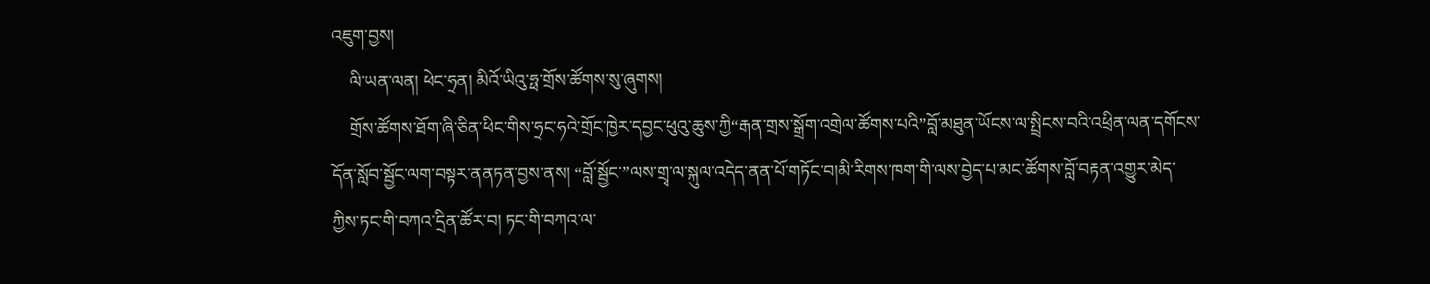འཇུག་བྱས།
    ལི་ཡན་ལན། ཕེང་ཧྲན། མིའོ་ཡིའུ་ཧྥ་གྲོས་ཚོགས་སུ་ཞུགས།
    གྲོས་ཚོགས་ཐོག་ཞི་ཅིན་ཕིང་གིས་ཧྲང་ཧའེ་གྲོང་ཁྱེར་དབྱང་ཕུའུ་ཆུས་ཀྱི“རྒན་གྲས་སྒྲོག་འགྲེལ་ཚོགས་པའི”བློ་མཐུན་ཡོངས་ལ་སྤྲིངས་བའི་འཕྲིན་ལན་དགོངས་དོན་སློབ་སྦྱོང་ལག་བསྟར་ནནཏན་བྱས་ནས། “བློ་སྦྱོང་”ལས་གྲྭ་ལ་སྐུལ་འདེད་ནན་པོ་གཏོང་བ།མི་རིགས་ཁག་གི་ལས་བྱེད་པ་མང་ཚོགས་བློ་བརྟན་འགྱུར་མེད་ཀྱིས་ཏང་གི་བཀའ་དྲིན་ཚོར་བ། ཏང་གི་བཀའ་ལ་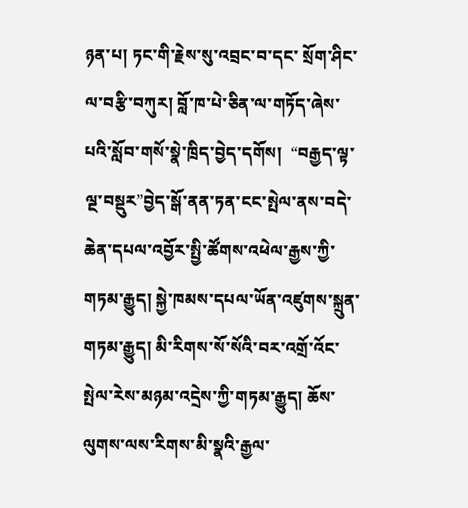ཉན་པ། ཏང་གི་རྗེས་སུ་འབྲང་བ་དང་ སྲོག་ཤིང་ལ་བརྩི་བཀུར། བློ་ཁ་པེ་ཅིན་ལ་གཏོད་ཞེས་པའི་སློབ་གསོ་སྣེ་ཁྲིད་བྱེད་དགོས།  “བརྒྱད་ལྟ་ལྔ་བསྡུར”བྱེད་སྒོ་ནན་ཏན་ངང་སྤེལ་ནས་བདེ་ཆེན་དཔལ་འབྱོར་སྤྱི་ཚོགས་འཕེལ་རྒྱས་ཀྱི་གཏམ་རྒྱུད། སྐྱེ་ཁམས་དཔལ་ཡོན་འཛུགས་སྐྲུན་གཏམ་རྒྱུད། མི་རིགས་སོ་སོའི་བར་འགྲོ་འོང་སྤེལ་རེས་མཉམ་འདྲེས་ཀྱི་གཏམ་རྒྱུད། ཆོས་ལུགས་ལས་རིགས་མི་སྣའི་རྒྱལ་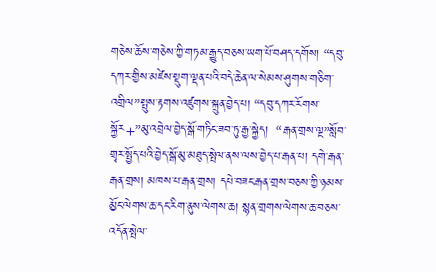གཅེས་ཆོས་གཅེས་ཀྱི་གཏམ་རྒྱུད་བཅས་ཡག་པོ་བཤད་དགོས། “དབུ་དཀར་གྱིས་མཛེས་སྡུག་ལྡན་པའི་བདེ་ཆེན་ལ་སེམས་ཤུགས་གཅིག་འགྲིལ”སྤུས་རྟགས་འཛུགས་སྐྲུན་བྱེད་པ། “དབུ་དཀར་རོགས་སྐྱོར+”མུ་འབྲེལ་བྱེད་སྒོ་གཏིང་ཟབ་ཏུ་རྒྱ་སྐྱེད།  “རྒན་གྲས་ལྔ”སློབ་གྲྭར་སྤྱོད་པའི་བྱེད་སྒོ་མུ་མཐུད་སྤེལ་ནས་ལས་བྱེད་པ་རྒན་པ། དགེ་རྒན་རྒན་གྲས། མཁས་པ་རྒན་གྲས། དཔེ་བཟང་རྒན་གྲས་བཅས་ཀྱི་ཉམས་མྱོང་ལེགས་ཆ་དང་རིག་ནུས་ལེགས་ཆ། སྙན་གྲགས་ལེགས་ཆ་བཅས་འདོན་སྤེལ་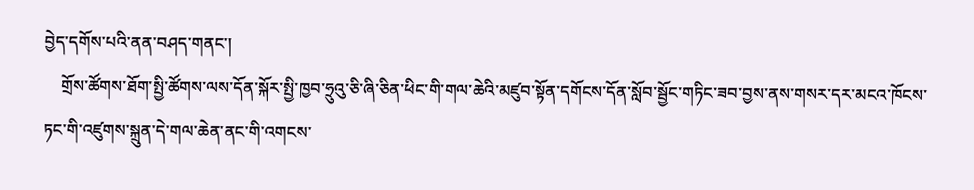བྱེད་དགོས་པའི་ནན་བཤད་གནང་།
    གྲོས་ཚོགས་ཐོག་སྤྱི་ཚོགས་ལས་དོན་སྐོར་སྤྱི་ཁྱབ་ཧྲུའུ་ཅི་ཞི་ཅིན་ཕིང་གི་གལ་ཆེའི་མཛུབ་སྟོན་དགོངས་དོན་སློབ་སྦྱོང་གཏིང་ཟབ་བྱས་ནས་གསར་དར་མངའ་ཁོངས་ཏང་གི་འཛུགས་སྐྲུན་དེ་གལ་ཆེན་ནང་གི་འགངས་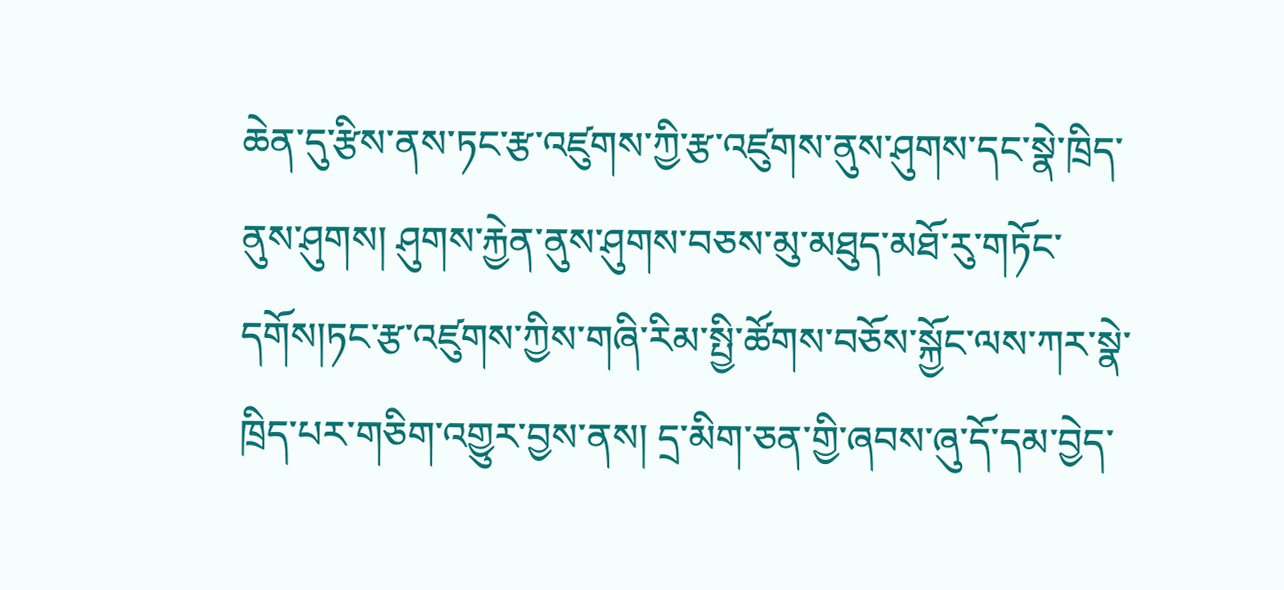ཆེན་དུ་རྩིས་ནས་ཏང་རྩ་འཛུགས་ཀྱི་རྩ་འཛུགས་ནུས་ཤུགས་དང་སྣེ་ཁྲིད་ནུས་ཤུགས། ཤུགས་རྐྱེན་ནུས་ཤུགས་བཅས་མུ་མཐུད་མཐོ་རུ་གཏོང་དགོས།ཏང་རྩ་འཛུགས་ཀྱིས་གཞི་རིམ་སྤྱི་ཚོགས་བཅོས་སྐྱོང་ལས་ཀར་སྣེ་ཁྲིད་པར་གཅིག་འགྱུར་བྱས་ནས། དྲ་མིག་ཅན་གྱི་ཞབས་ཞུ་དོ་དམ་བྱེད་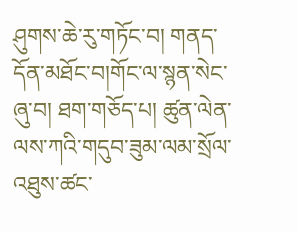ཤུགས་ཆེ་རུ་གཏོང་བ། གནད་དོན་མཐོང་བ།གོང་ལ་སྙན་སེང་ཞུ་བ། ཐག་གཅོད་པ། ཚུན་ལེན་ལས་ཀའི་གདུབ་ཟུམ་ལམ་སྲོལ་འཐུས་ཚང་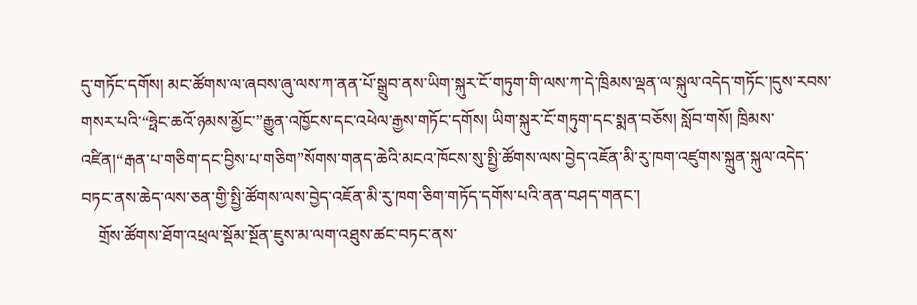དུ་གཏོང་དགོས། མང་ཚོགས་ལ་ཞབས་ཞུ་ལས་ཀ་ནན་པོ་སྒྲུབ་ནས་ཡིག་སྐུར་ངོ་གཏུག་གི་ལས་ཀ་དེ་ཁྲིམས་ལྡན་ལ་སྐུལ་འདེད་གཏོང་།དུས་རབས་གསར་པའི་“ཧྥེང་ཆའོ་ཉམས་མྱོང་”རྒྱུན་འཁྱོངས་དང་འཕེལ་རྒྱས་གཏོང་དགོས། ཡིག་སྐུར་ངོ་གཏུག་དང་སྨན་བཅོས། སློབ་གསོ། ཁྲིམས་འཛིན།“རྒན་པ་གཅིག་དང་བྱིས་པ་གཅིག”སོགས་གནད་ཆེའི་མངའ་ཁོངས་སུ་སྤྱི་ཚོགས་ལས་བྱེད་འཇོན་མི་རུ་ཁག་འཛུགས་སྐྲུན་སྐུལ་འདེད་བཏང་ནས་ཆེད་ལས་ཅན་གྱི་སྤྱི་ཚོགས་ལས་བྱེད་འཇོན་མི་རུ་ཁག་ཅིག་གཏོད་དགོས་པའི་ནན་བཤད་གནང་།
    གྲོས་ཚོགས་ཐོག་འཕྲལ་སྡོམ་སྔོན་ཇུས་མ་ལག་འཐུས་ཚང་བཏང་ནས་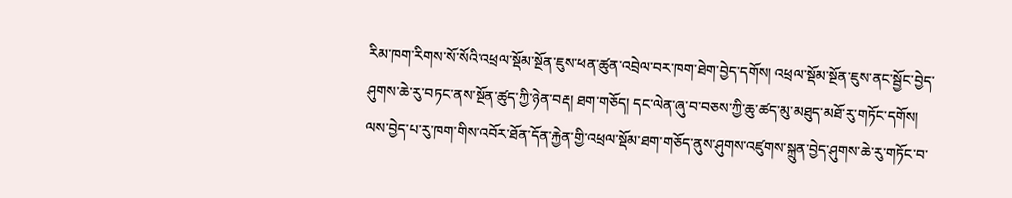རིམ་ཁག་རིགས་སོ་སོའི་འཕྲལ་སྡོམ་སྔོན་ཇུས་ཕན་ཚུན་འབྲེལ་བར་ཁག་ཐེག་བྱེད་དགོས། འཕྲལ་སྡོམ་སྔོན་ཇུས་ནང་སྦྱོང་བྱེད་ཤུགས་ཆེ་རུ་བཏང་ནས་སྔོན་ཚུད་ཀྱི་ཉེན་བརྡ། ཐག་གཅོད། དང་ལེན་ཞུ་བ་བཅས་ཀྱི་ཆུ་ཚད་མུ་མཐུད་མཐོ་རུ་གཏོང་དགོས། ལས་བྱེད་པ་རུ་ཁག་གིས་འབོར་ཐོན་དོན་རྐྱེན་གྱི་འཕྲལ་སྡོམ་ཐག་གཅོད་ནུས་ཤུགས་འཛུགས་སྐྲུན་བྱེད་ཤུགས་ཆེ་རུ་གཏོང་བ་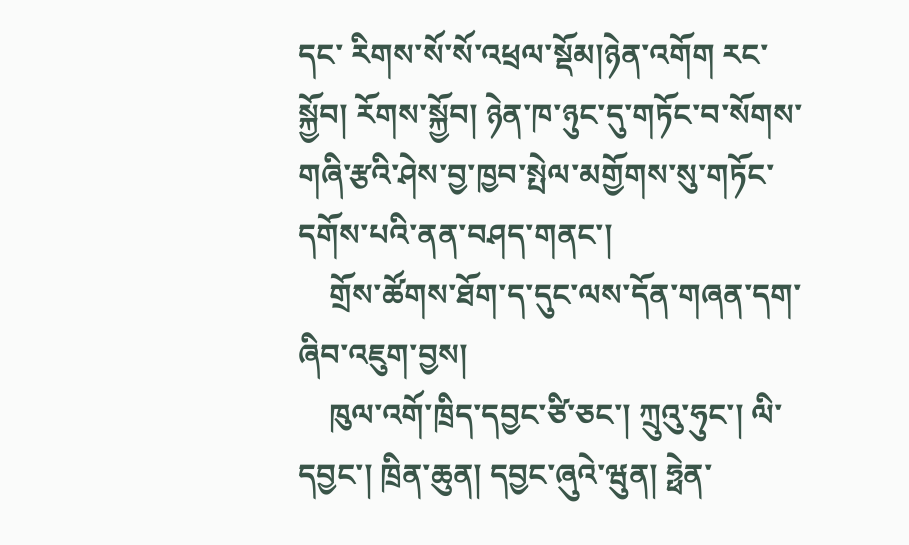དང་ རིགས་སོ་སོ་འཕྲལ་སྡོམ།ཉེན་འགོག རང་སྐྱོབ། རོགས་སྐྱོབ། ཉེན་ཁ་ཉུང་དུ་གཏོང་བ་སོགས་གཞི་རྩའི་ཤེས་བྱ་ཁྱབ་སྤེལ་མགྱོགས་སུ་གཏོང་དགོས་པའི་ནན་བཤད་གནང་།
    གྲོས་ཚོགས་ཐོག་ད་དུང་ལས་དོན་གཞན་དག་ཞིབ་འཇུག་བྱས།
    ཁུལ་འགོ་ཁྲིད་དབྱང་ཙི་ཅང་། ཀྲུའུ་ཧུང་། ལི་དབྱང་། ཁྲིན་ཆུན། དབྱང་ཞུའེ་ཝུན། ཧྥེན་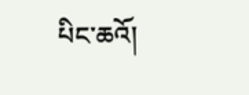པིང་ཆའོ།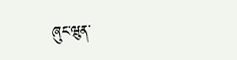ཞུང་ཝུན་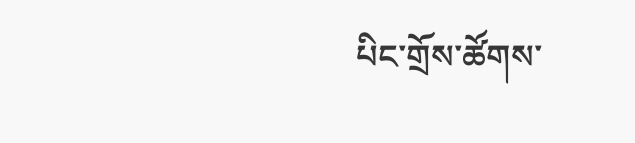པིང་གྲོས་ཚོགས་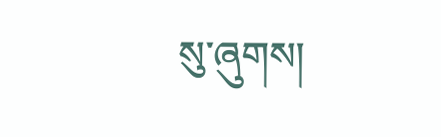སུ་ཞུགས།